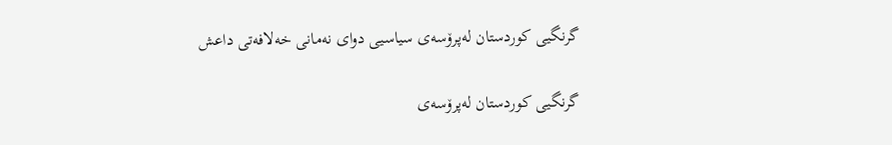گرنگیی كوردستان لەپرۆسەی سیاسیی دوای نەمانی خەلافەتی داعش

گرنگیی كوردستان لەپرۆسەی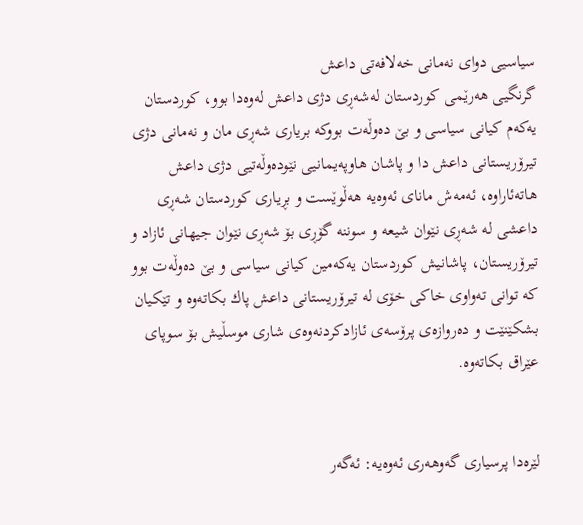سیاسیی دوای نەمانی خەلافەتی داعش
گرنگیی هەرێمی كوردستان لەشەڕی دژی داعش لەوەدا بوو، كوردستان یەكەم كیانی سیاسی و بێ دەوڵەت بووكە بریاری شەڕی مان و نەمانی دژی تیرۆریستانی داعش دا و پاشان هاوپەیمانیی نێودەوڵەتیی دژی داعش هاتەئاراوە، ئەمەش مانای ئەوەیە هەڵوێست و بڕیاری كوردستان شەڕی داعشی لە شەڕی نێوان شیعە و سوننە گۆڕی بۆ شەڕی نێوان جیهانی ئازاد و تیرۆریستان، پاشانیش كوردستان یەكەمین كیانی سیاسی و بێ دەوڵەت بوو كە توانی تەواوی خاكی خۆی لە تیرۆریستانی داعش پاك بكاتەوە و تێكیان بشكێنێت و دەروازەی پرۆسەی ئازادكردنەوەی شاری موسڵیش بۆ سوپای عێراق بكاتەوە.


لێرەدا پرسیاری گەوهەری ئەوەیە: ئەگەر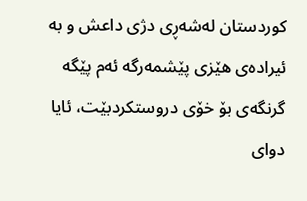كوردستان لەشەڕی دژی داعش و بە ئیرادەی هێزی پێشمەرگە ئەم پێگە گرنگەی بۆ خۆی دروستكردبێت، ئایا دوای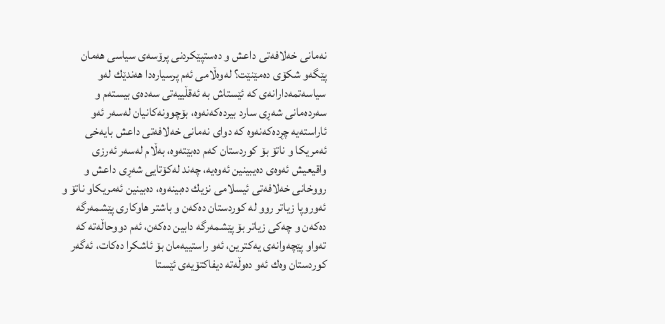نەمانی خەلافەتی داعش و دەستپێكردنی پرۆسەی سیاسی هەمان پێگەو شكۆی دەمێنێت؟ لەوەڵامی ئەم پرسیارەدا هەندێك لەو سیاسەتمەدارانەی كە ئێستاش بە ئەقڵییەتی سەدەی بیستەم و سەردەمانی شەڕی سارد بیردەكەنەوە، بۆچوونەكانیان لەسەر ئەو ئاراستەیە چڕدەكەنەوە كە دوای نەمانی خەلافەتی داعش بایەخی ئەمریكا و ناتۆ بۆ كوردستان كەم دەبێتەوە، بەڵام لەسەر ئەرزی واقیعیش ئەوەی دەیبینین ئەوەیە، چەند لەكۆتایی شەڕی داعش و رووخانی خەلافەتی ئیسلامی نزیك دەبینەوە، دەبینین ئەمریكاو ناتۆ و ئەوروپا زیاتر روو لە كوردستان دەكەن و باشتر هاوكاری پێشمەرگە دەكەن و چەكی زیاتر بۆ پێشمەرگە دابین دەكەن، ئەم دووحاڵەتە كە تەواو پێچەوانەی یەكترین، ئەو راستییەمان بۆ ئاشكرا دەكات، ئەگەر كوردستان وەك ئەو دەوڵەتە دیفاكتۆیەی ئێستا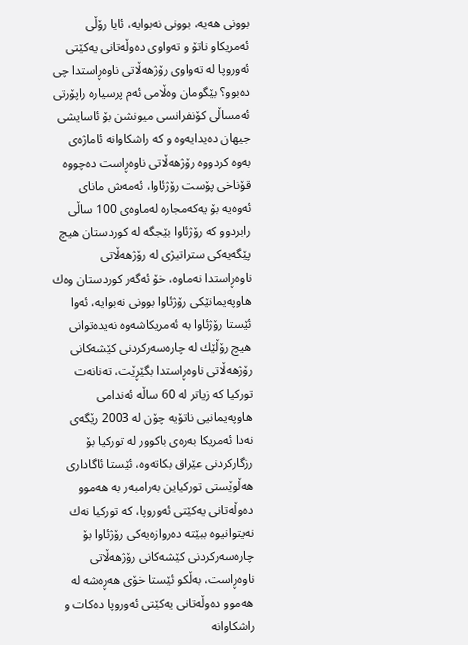بوونی هەیە، بوونی نەبوایە، ئایا رۆڵی ئەمریكاو ناتۆ و تەواوی دەوڵەتانی یەكێتی ئەوروپا لە تەواوی رۆژهەڵاتی ناوەڕاستدا چی دەبوو؟ بێگومان وەڵامی ئەم پرسیارە راپۆرتی ئەمساڵی كۆنفرانسی میونشن بۆ ئاسایشی جیهان دەیدایەوە و كە راشكاوانە ئاماژەی بەوە كردووە رۆژهەڵاتی ناوەڕاست دەچووە قۆناخی پۆست رۆژئاوا، ئەمەش مانای ئەوەیە بۆ یەكەمجارە لەماوەی 100 ساڵی رابردوو كە رۆژئاوا بێجگە لە كوردستان هیچ پێگەیەكی ستراتیژی لە رۆژهەڵاتی ناوەڕاستدا نەماوە، خۆ ئەگەر كوردستان وەك هاوپەیمانێكی رۆژئاوا بوونی نەبوایە، ئەوا ئێستا رۆژئاوا بە ئەمریكاشەوە نەیدەتوانی هیچ رۆڵێك لە چارەسەركردنی كێشەكانی رۆژهەڵاتی ناوەڕاستدا بگێڕێت، تەنانەت توركیا كە زیاتر لە 60 ساڵە ئەندامی هاوپەیمانیی ناتۆیە چۆن لە 2003 رێگەی نەدا ئەمریكا بەرەی باكوور لە توركیا بۆ رزگاركردنی عێراق بكاتەوە، ئێستا ئاگاداری هەڵوێستی توركیاین بەرامبەر بە هەموو دەوڵەتانی یەكێتی ئەوروپا، كە توركیا نەك نەیتوانیوە ببێتە دەروازەیەكی رۆژئاوا بۆ چارەسەركردنی كێشەكانی رۆژهەڵاتی ناوەڕاست، بەڵكو ئێستا خۆی هەڕەشە لە هەموو دەوڵەتانی یەكێتی ئەوروپا دەكات و راشكاوانە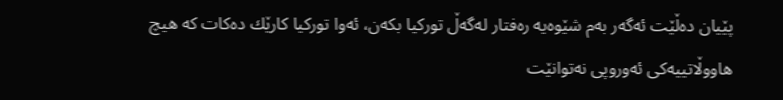پێیان دەڵێت ئەگەر بەم شێوەیە رەفتار لەگەڵ توركیا بكەن، ئەوا توركیا كارێك دەكات كە هیچ هاووڵاتییەكی ئەوروپی نەتوانێت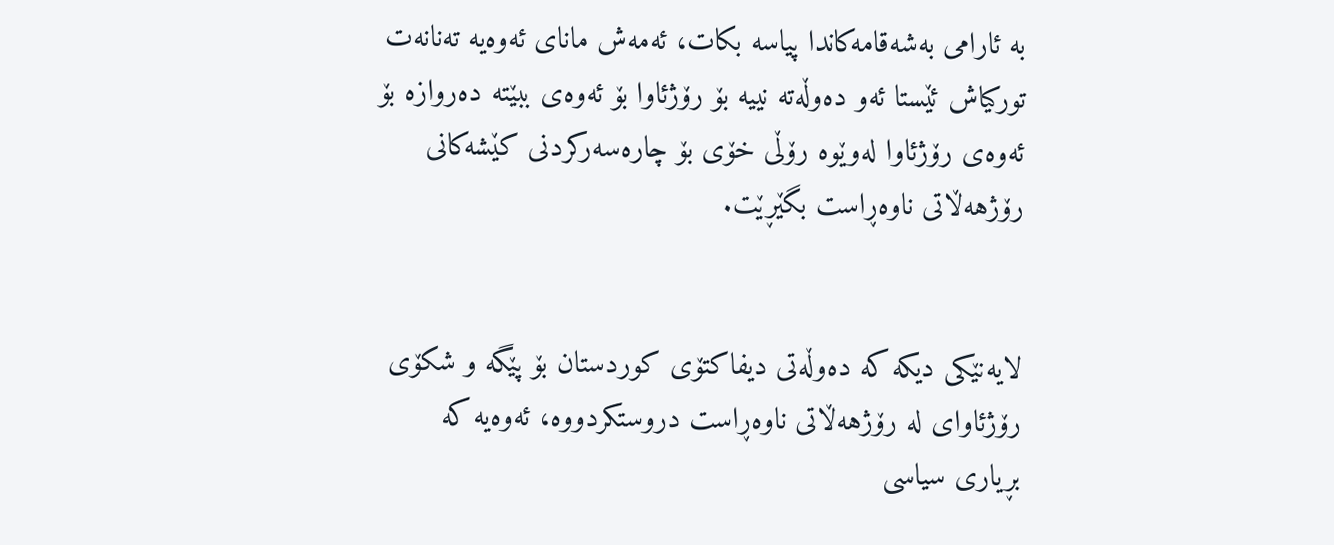بە ئارامی بەشەقامەكاندا پیاسە بكات، ئەمەش مانای ئەوەیە تەنانەت توركیاش ئێستا ئەو دەوڵەتە نییە بۆ رۆژئاوا بۆ ئەوەی ببێتە دەروازە بۆ ئەوەی رۆژئاوا لەوێوە رۆڵی خۆی بۆ چارەسەركردنی كێشەكانی رۆژهەڵاتی ناوەڕاست بگێڕێت.


لایەنێكی دیكە كە دەوڵەتی دیفاكتۆی كوردستان بۆ پێگە و شكۆی رۆژئاوای لە رۆژهەڵاتی ناوەڕاست دروستكردووە، ئەوەیە كە بڕیاری سیاسی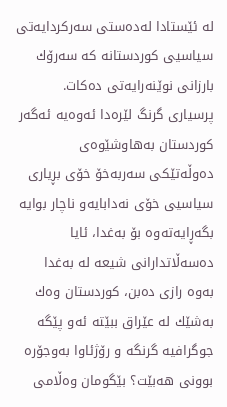لە ئێستادا لەدەستی سەركردایەتی سیاسیی كوردستانە كە سەرۆك بارزانی نوێنەرایەتی دەكات. پرسیاری گرنگ لێرەدا ئەوەیە ئەگەر كوردستان بەهاوشێوەی دەوڵەتێكی سەربەخۆ خۆی بڕیاری سیاسیی خۆی نەدابایەو ناچار بوایە بگەڕایەتەوە بۆ بەغدا، ئایا دەسەڵاتدارانی شیعە لە بەغدا بەوە رازی دەبن، كوردستان وەك بەشێك لە عێراق ببێتە ئەو پێگە جوگرافیە گرنگە و رۆژئاوا بەوجۆرە بوونی هەبێت؟ بێگومان وەڵامی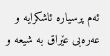ئەم پرسیارە ئاشكرایە و عەرەبی عێراق بە شیعە و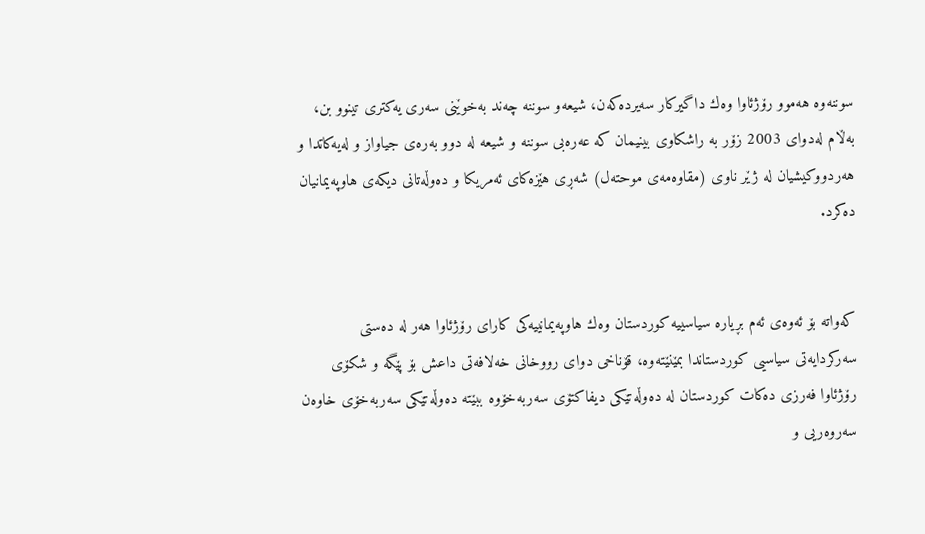سوننەوە هەموو رۆژئاوا وەك داگیركار سەیردەكەن، شیعەو سوننە چەند بەخوێنی سەری یەكتری تینوو بن، بەڵام لەدوای 2003 زۆر بە راشكاوی بینیمان كە عەرەبی سوننە و شیعە لە دوو بەرەی جیاواز و لەیەكاتدا و هەردووكیشیان لە ژێر ناوی (مقاوەمەی موحتەل) شەڕی هێزەكای ئەمریكا و دەوڵەتانی دیكەی هاوپەیمانیان دەكرد.


كەواتە بۆ ئەوەی ئەم بڕیارە سیاسییە كوردستان وەك هاوپەیمانییەكی كارای رۆژئاوا هەر لە دەستی سەركردایەتی سیاسیی كوردستاندا بمێنێتەوە، قۆناخی دوای رووخانی خەلافەتی داعش بۆ پێگە و شكۆی رۆژئاوا فەرزی دەكات كوردستان لە دەوڵەتێكی دیفاكتۆی سەربەخۆوە ببێتە دەوڵەتێكی سەربەخۆی خاوەن سەروەریی و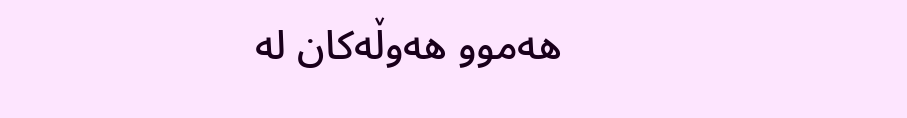هەموو هەوڵەكان لە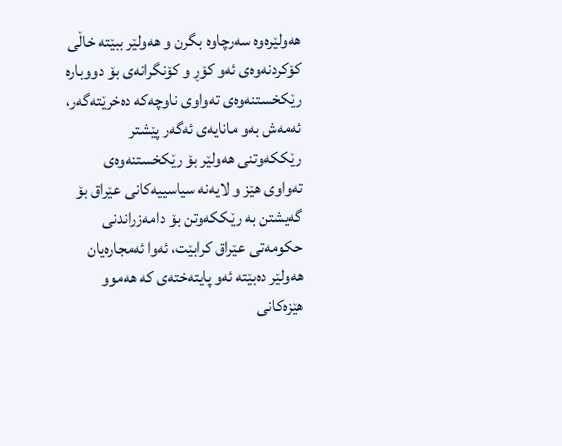هەولێرەوە سەرچاوە بگرن و هەولێر ببێتە خاڵی كۆكردنەوەی ئەو كۆڕ و كۆنگرانەی بۆ دووبارە رێكخستنەوەی تەواوی ناوچەكە دەخرێتەگەر، ئەمەش بەو مانایەی ئەگەر پێشتر رێككەوتنی هەولێر بۆ رێكخستنەوەی تەواوی هێز و لایەنە سیاسییەكانی عێراق بۆ گەیشتن بە رێككەوتن بۆ دامەزراندنی حكومەتی عێراق كرابێت، ئەوا ئەمجارەیان هەولێر دەبێتە ئەو پایتەختەی كە هەموو هێزەكانی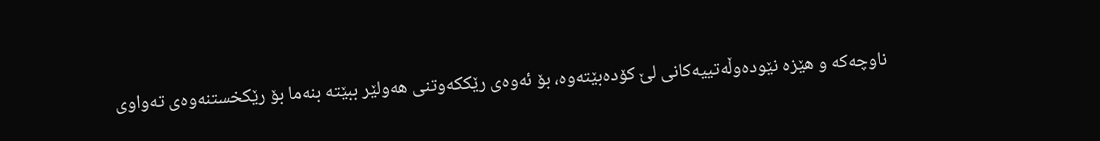ناوچەكە و هێزە نێودەوڵەتییەكانی لێ كۆدەبێتەوە، بۆ ئەوەی رێككەوتنی هەولێر ببێتە بنەما بۆ رێكخستنەوەی تەواوی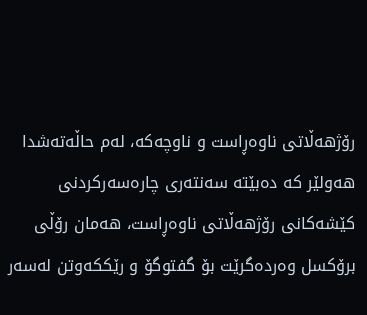رۆژهەڵاتی ناوەڕاست و ناوچەكە، لەم حاڵەتەشدا هەولێر كە دەبێتە سەنتەری چارەسەركردنی كێشەكانی رۆژهەڵاتی ناوەڕاست، هەمان رۆڵی برۆكسل وەردەگرێت بۆ گفتوگۆ و رێككەوتن لەسەر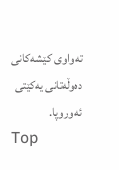تەواوی كێشەكانی دەوڵەتانی یەكێتی ئەوروپا.
Top